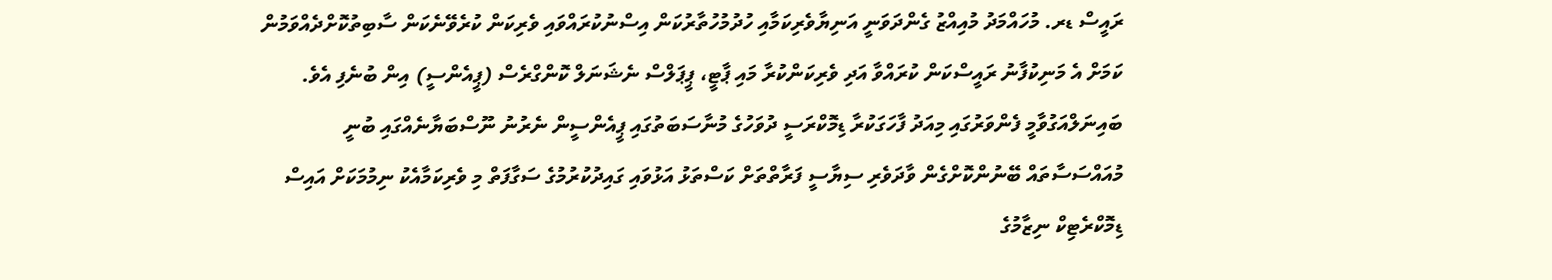ރައީސް ޑރ. މުހައްމަދު މުއިއްޒު ގެންދަވަނީ އަނިޔާވެރިކަމާއި ހުދުމުހުތާރުކަން އިސްނުކުރައްވައި ވެރިކަން ކުރެވޭނެކަން ސާބިތުކޮށްދެއްވަމުން ކަމަށް އެ މަނިކުފާނު ރައީސްކަން ކުރައްވާ އަދި ވެރިކަންކުރާ މައި ޕާޓީ، ޕީޕަލްސް ނެޝަނަލް ކޮންގްރެސް (ޕީއެންސީ) އިން ބުނެފި އެވެ.
ބައިނަލްއަގުވާމީ ފެންވަރުގައި މިއަދު ފާހަގަކުރާ ޑިމޮކްރަސީ ދުވަހުގެ މުނާސަބަތުގައި ޕީއެންސީން ނެރުނު ނޫސްބަޔާނެއްގައި ބުނީ މުއައްސަސާތައް ބޭނުންކޮށްގެން ވާދަވެރި ސިޔާސީ ފަރާތްތަށް ކަސްތަޅު އަޅުވައި ގައިދުކުރުމުގެ ސަގާފަތް މި ވެރިކަމާއެކު ނިމުމަކަށް އައިސް ޑިމޮކްރެޓިކް ނިޒާމުގެ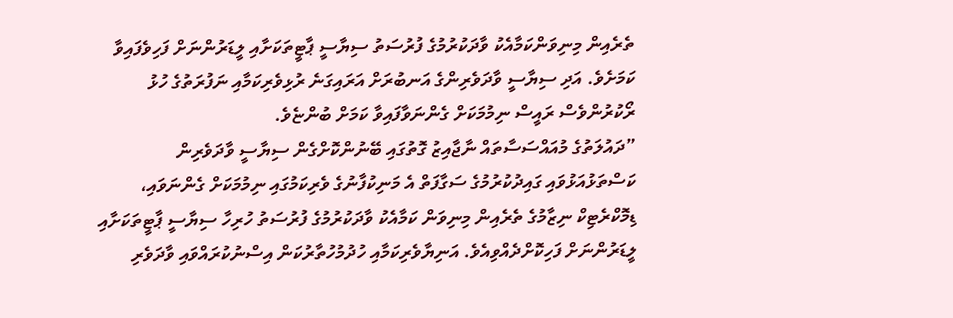ތެރެއިން މިނިވަންކަމާއެކު ވާދަކުރުމުގެ ފުރުސަތު ސިޔާސީ ޕާޓީތަކަށާއި ލީޑަރުންނަށް ފަހިވެފައިވާ ކަމަށެވެ. އަދި ސިޔާސީ ވާދަވެރިންގެ އަނބުރަށް އަރައިގަނެ ރުޅިވެރިކަމާއި ނަފުރަތުގެ ހުޅު ރޯކުރުންވެސް ރައީސް ނިމުމަކަށް ގެންނަވާފައިވާ ކަމަށް ބުންޏެވެ.
”ދައުލަތުގެ މުއައްސަސާތައް ނާޖާއިޒު ގޮތުގައި ބޭނުންކޮށްގެން ސިޔާސީ ވާދަވެރިން ކަސްތަޅުއަޅުވައި ގައިދުކުރުމުގެ ސަގާފަތް އެ މަނިކުފާނުގެ ވެރިކަމުގައި ނިމުމަކަށް ގެންނަވައި، ޑިމޮކްރެޓިކް ނިޒާމުގެ ތެރެއިން މިނިވަން ކަމާއެކު ވާދަކުރުމުގެ ފުރުސަތު ހުރިހާ ސިޔާސީ ޕާޓީތަކަށާއި ލީޑަރުންނަށް ފަހިކޮށްދެއްވިއެވެ. އަނިޔާވެރިކަމާއި ހުދުމުހުތާރުކަން އިސްނުކުރައްވައި ވާދަވެރި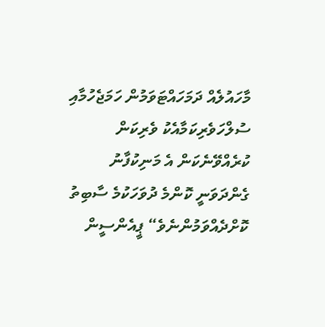މާހައުލެއް ދަމަހައްޓަވަމުން ހަމަޖެހުމާއި ސުލްހަވެރިކަމާއެކު ވެރިކަން ކުރެއްވޭނެކަން އެ މަނިކުފާނު ގެންދަވަނީ ކޮންމެ ދުވަހަކުމެ ސާބިތު ކޮށްދެއްވަމުންނެވެ“ ޕީއެންސީން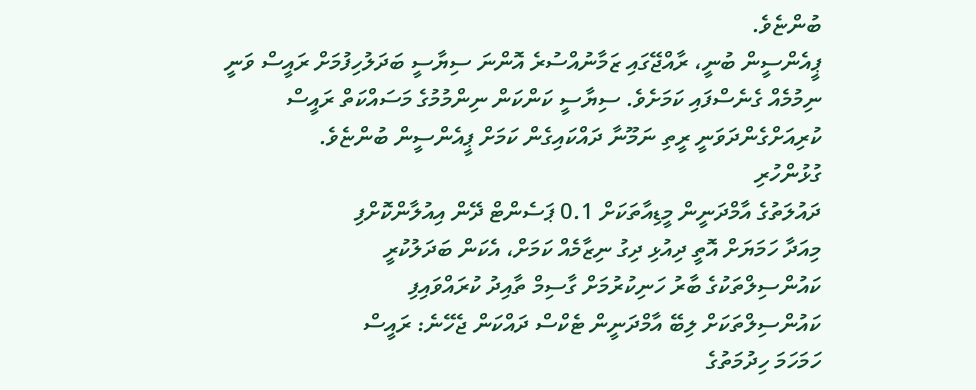ބުންޏެވެ.
ޕީއެންސީން ބުނީ، ރާއްޖޭގައި ޒަމާނުއްސުރެ އޮންނަ ސިޔާސީ ބަދަލުހިފުމަށް ރައީސް ވަނީ ނިމުމެއް ގެނެސްފައި ކަމަށެވެ. ސިޔާސީ ކަންކަން ނިންމުމުގެ މަސައްކަތް ރައީސް ކުރިއަށްގެންދަވަނީ ރީތި ނަމޫނާ ދައްކައިގެން ކަމަށް ޕީއެންސީން ބުންޏެވެ.
ގުޅުންހުރި
ދައުލަތުގެ އާމްދަނީން މީޑިއާތަކަށް 0.1 ޕަސެންޓް ދޭން އިއުލާންކޮށްފި
މިއަދާ ހަމަޔަށް އޮތީ ދިއުޅި ދިގު ނިޒާމެއް ކަމަށް، އެކަން ބަދަލުކުރީ
ކައުންސިލްތަކުގެ ބާރު ހަނިކުރުމަށް ގާސިމް ތާއިދު ކުރައްވައިފި
ކައުންސިލްތަކަށް ލިބޭ އާމްދަނީން ޓެކްސް ދައްކަން ޖެހޭނެ: ރައީސް
ހަމަހަމަ ހިދުމަތުގެ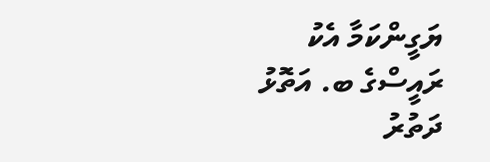ޔަގީންކަމާ އެކު ރައީސްގެ ބ. އަތޮޅު ދަތުރު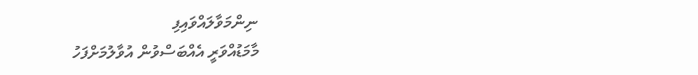ނިންމަވާލައްވައިފި
މާމަޑުއްވަރީ އެއްބަސްވުން އުވާލުމަށްފަހު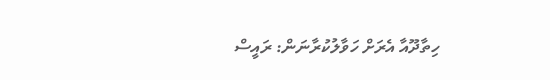ހިތާދޫއާ އެރަށް ހަވާލުކުރާނަން: ރައީސް